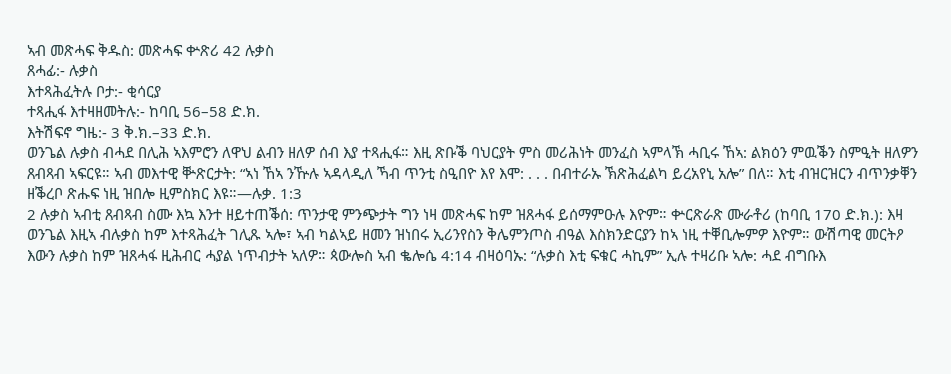ኣብ መጽሓፍ ቅዱስ: መጽሓፍ ቍጽሪ 42 ሉቃስ
ጸሓፊ:- ሉቃስ
እተጻሕፈትሉ ቦታ:- ቂሳርያ
ተጻሒፋ እተዛዘመትሉ:- ከባቢ 56–58 ድ.ክ.
እትሽፍኖ ግዜ:- 3 ቅ.ክ.–33 ድ.ክ.
ወንጌል ሉቃስ ብሓደ በሊሕ ኣእምሮን ለዋህ ልብን ዘለዎ ሰብ እያ ተጻሒፋ። እዚ ጽቡቕ ባህርያት ምስ መሪሕነት መንፈስ ኣምላኽ ሓቢሩ ኸኣ: ልክዕን ምዉቕን ስምዒት ዘለዎን ጸብጻብ ኣፍርዩ። ኣብ መእተዊ ቝጽርታት: “ኣነ ኸኣ ንዅሉ ኣዳላዲለ ኻብ ጥንቲ ስዒበዮ እየ እሞ: . . . በብተራኡ ኽጽሕፈልካ ይረአየኒ አሎ” በለ። እቲ ብዝርዝርን ብጥንቃቐን ዘቕረቦ ጽሑፍ ነዚ ዝበሎ ዚምስክር እዩ።—ሉቃ. 1:3
2 ሉቃስ ኣብቲ ጸብጻብ ስሙ እኳ እንተ ዘይተጠቕሰ: ጥንታዊ ምንጭታት ግን ነዛ መጽሓፍ ከም ዝጸሓፋ ይሰማምዑሉ እዮም። ቍርጽራጽ ሙራቶሪ (ከባቢ 170 ድ.ክ.): እዛ ወንጌል እዚኣ ብሉቃስ ከም እተጻሕፈት ገሊጹ ኣሎ፣ ኣብ ካልኣይ ዘመን ዝነበሩ ኢሪንየስን ቅሌምንጦስ ብዓል እስክንድርያን ከኣ ነዚ ተቐቢሎምዎ እዮም። ውሽጣዊ መርትዖ እውን ሉቃስ ከም ዝጸሓፋ ዚሕብር ሓያል ነጥብታት ኣለዎ። ጳውሎስ ኣብ ቈሎሴ 4:14 ብዛዕባኡ: “ሉቃስ እቲ ፍቁር ሓኪም” ኢሉ ተዛሪቡ ኣሎ: ሓደ ብግቡእ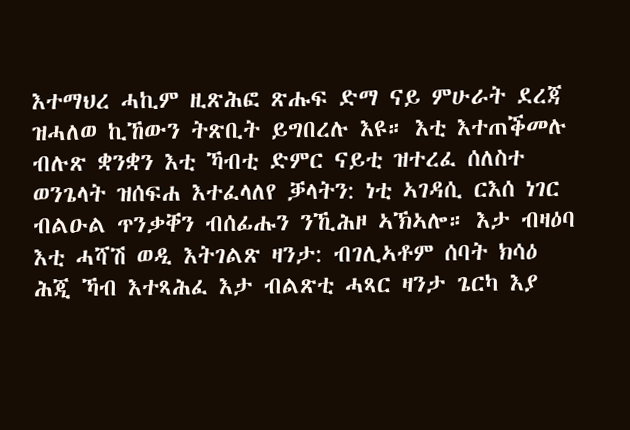እተማህረ ሓኪም ዚጽሕፎ ጽሑፍ ድማ ናይ ምሁራት ደረጃ ዝሓለወ ኪኸውን ትጽቢት ይግበረሉ እዩ። እቲ እተጠቕመሉ ብሉጽ ቋንቋን እቲ ኻብቲ ድምር ናይቲ ዝተረፈ ሰለስተ ወንጌላት ዝሰፍሐ እተፈላለየ ቓላትን: ነቲ ኣገዳሲ ርእሰ ነገር ብልዑል ጥንቃቐን ብሰፊሑን ንኺሕዞ ኣኽኣሎ። እታ ብዛዕባ እቲ ሓሻሽ ወዲ እትገልጽ ዛንታ: ብገሊኣቶም ሰባት ክሳዕ ሕጂ ኻብ እተጻሕፈ እታ ብልጽቲ ሓጻር ዛንታ ጌርካ እያ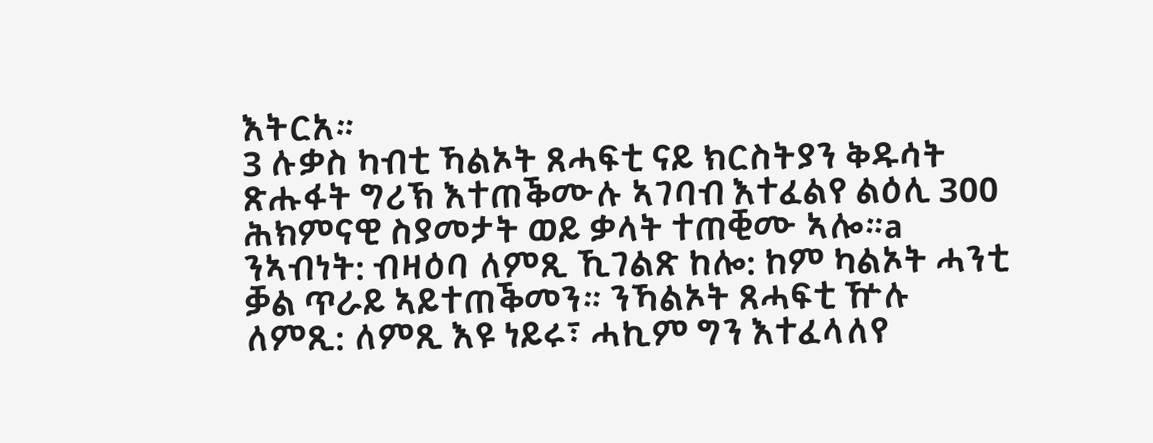እትርአ።
3 ሉቃስ ካብቲ ኻልኦት ጸሓፍቲ ናይ ክርስትያን ቅዱሳት ጽሑፋት ግሪኽ እተጠቕሙሉ ኣገባብ እተፈልየ ልዕሊ 300 ሕክምናዊ ስያመታት ወይ ቃላት ተጠቒሙ ኣሎ።a ንኣብነት: ብዛዕባ ለምጺ ኺገልጽ ከሎ: ከም ካልኦት ሓንቲ ቓል ጥራይ ኣይተጠቕመን። ንኻልኦት ጸሓፍቲ ዅሉ ለምጺ: ለምጺ እዩ ነይሩ፣ ሓኪም ግን እተፈላለየ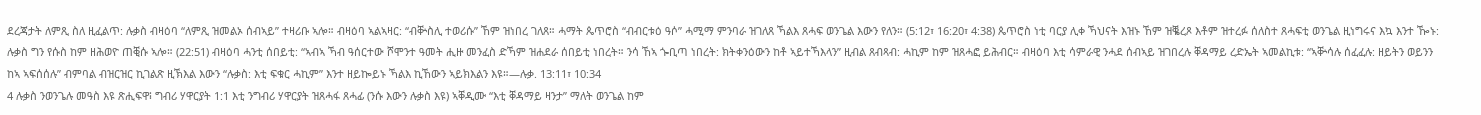ደረጃታት ለምጺ ስለ ዚፈልጥ: ሉቃስ ብዛዕባ “ለምጺ ዝመልኦ ሰብኣይ” ተዛሪቡ ኣሎ። ብዛዕባ ኣልኣዛር: “ብቝስሊ ተወሪሱ” ኸም ዝነበረ ገለጸ። ሓማት ጴጥሮስ “ብብርቱዕ ዓሶ” ሓሚማ ምንባራ ዝገለጸ ኻልእ ጸሓፍ ወንጌል እውን የለን። (5:12፣ 16:20፣ 4:38) ጴጥሮስ ነቲ ባርያ ሊቀ ኻህናት እዝኑ ኸም ዝቘረጾ እቶም ዝተረፉ ሰለስተ ጸሓፍቲ ወንጌል ዚነግሩና እኳ እንተ ዀኑ: ሉቃስ ግን የሱስ ከም ዘሕወዮ ጠቒሱ ኣሎ። (22:51) ብዛዕባ ሓንቲ ሰበይቲ: “ኣብኣ ኻብ ዓሰርተው ሾሞንተ ዓመት ሒዙ መንፈስ ድኻም ዝሐደራ ሰበይቲ ነበረት። ንሳ ኸኣ ጐቢጣ ነበረት: ክትቀንዕውን ከቶ ኣይተኻእላን” ዚብል ጸብጻብ: ሓኪም ከም ዝጸሓፎ ይሕብር። ብዛዕባ እቲ ሳምራዊ ንሓደ ሰብኣይ ዝገበረሉ ቐዳማይ ረድኤት ኣመልኪቱ: “ኣቝሳሉ ሰፈፈሉ: ዘይትን ወይንን ከኣ ኣፍሰሰሉ” ብምባል ብዝርዝር ኪገልጽ ዚኽእል እውን “ሉቃስ: እቲ ፍቁር ሓኪም” እንተ ዘይኰይኑ ኻልእ ኪኸውን ኣይክእልን እዩ።—ሉቃ. 13:11፣ 10:34
4 ሉቃስ ንወንጌሉ መዓስ እዩ ጽሒፍዋ፧ ግብሪ ሃዋርያት 1:1 እቲ ንግብሪ ሃዋርያት ዝጸሓፋ ጸሓፊ (ንሱ እውን ሉቃስ እዩ) ኣቐዲሙ “እቲ ቐዳማይ ዛንታ” ማለት ወንጌል ከም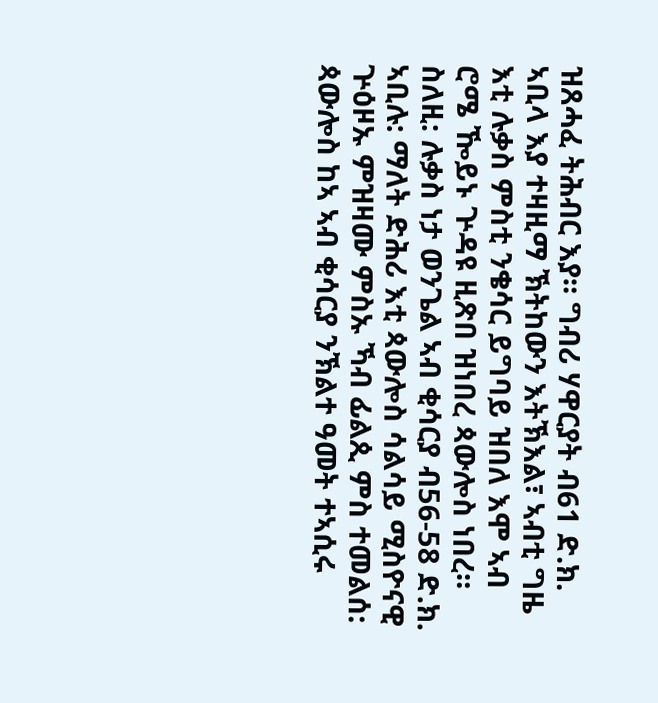ዝጸሓፈ ትሕብር እያ። ግብሪ ሃዋርያት ብ61 ድ.ክ. ኣቢላ እያ ተዛዚማ ኽትከውን እትኽእል፣ ኣብቲ ግዜ እቲ ሉቃስ ምስቲ ንቄሳር ይግባይ ዝበለ እሞ ኣብ ሮሜ ዀይኑ ጕዳዩ ዚጽበ ዝነበረ ጳውሎስ ነበረ። ስለዚ: ሉቃስ ነታ ወንጌል ኣብ ቂሳርያ ብ56-58 ድ.ክ. ኣቢሉ: ማለት ድሕሪ እቲ ጳውሎስ ሳልሳይ ሚስዮናዊ ጕዕዞኡ ምዝዛሙ ምስኡ ኻብ ፊልጲ ምስ ተመልሰ: ጳውሎስ ከኣ ኣብ ቂሳርያ ንኽልተ ዓመት ተኣሲሩ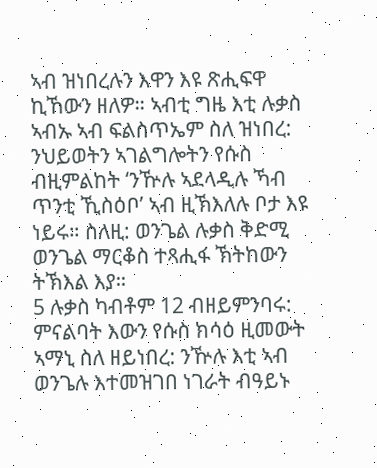ኣብ ዝነበረሉን እዋን እዩ ጽሒፍዋ ኪኸውን ዘለዎ። ኣብቲ ግዜ እቲ ሉቃስ ኣብኡ ኣብ ፍልስጥኤም ስለ ዝነበረ: ንህይወትን ኣገልግሎትን የሱስ ብዚምልከት ‘ንዅሉ ኣደላዲሉ ኻብ ጥንቲ ኺስዕቦ’ ኣብ ዚኽእለሉ ቦታ እዩ ነይሩ። ስለዚ: ወንጌል ሉቃስ ቅድሚ ወንጌል ማርቆስ ተጻሒፋ ኽትከውን ትኽእል እያ።
5 ሉቃስ ካብቶም 12 ብዘይምንባሩ: ምናልባት እውን የሱስ ክሳዕ ዚመውት ኣማኒ ስለ ዘይነበረ: ንዅሉ እቲ ኣብ ወንጌሉ እተመዝገበ ነገራት ብዓይኑ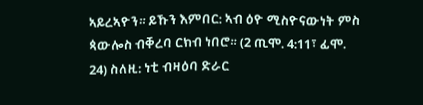ኣይረኣዮን። ይኹን እምበር: ኣብ ዕዮ ሚስዮናውነት ምስ ጳውሎስ ብቐረባ ርክብ ነበሮ። (2 ጢሞ. 4:11፣ ፊሞ. 24) ስለዚ: ነቲ ብዛዕባ ድራር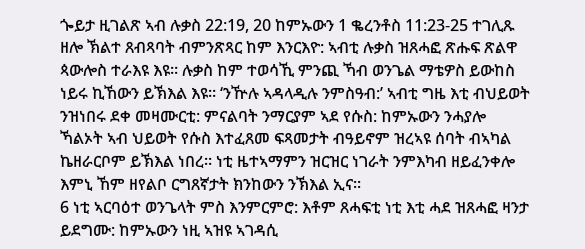ጐይታ ዚገልጽ ኣብ ሉቃስ 22:19, 20 ከምኡውን 1 ቈረንቶስ 11:23-25 ተገሊጹ ዘሎ ኽልተ ጸብጻባት ብምንጽጻር ከም እንርእዮ: ኣብቲ ሉቃስ ዝጸሓፎ ጽሑፍ ጽልዋ ጳውሎስ ተራእዩ እዩ። ሉቃስ ከም ተወሳኺ ምንጪ ኻብ ወንጌል ማቴዎስ ይውከስ ነይሩ ኪኸውን ይኽእል እዩ። ‘ንዅሉ ኣዳላዲሉ ንምስዓብ:’ ኣብቲ ግዜ እቲ ብህይወት ንዝነበሩ ደቀ መዛሙርቲ: ምናልባት ንማርያም ኣደ የሱስ: ከምኡውን ንሓያሎ ኻልኦት ኣብ ህይወት የሱስ እተፈጸመ ፍጻመታት ብዓይኖም ዝረኣዩ ሰባት ብኣካል ኬዘራርቦም ይኽእል ነበረ። ነቲ ዜተኣማምን ዝርዝር ነገራት ንምእካብ ዘይፈንቀሎ እምኒ ኸም ዘየልቦ ርግጸኛታት ክንከውን ንኽእል ኢና።
6 ነቲ ኣርባዕተ ወንጌላት ምስ እንምርምሮ: እቶም ጸሓፍቲ ነቲ እቲ ሓደ ዝጸሓፎ ዛንታ ይደግሙ: ከምኡውን ነዚ ኣዝዩ ኣገዳሲ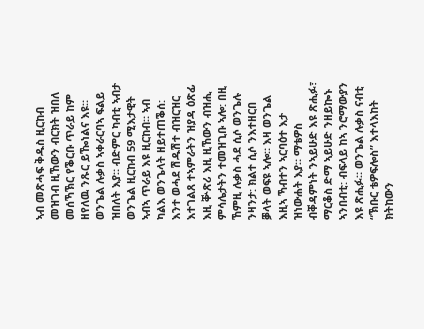ኣብ መጽሓፍ ቅዱስ ዚርከብ መዝገብ ዚኸውን ብርክት ዝበለ መሰኻኽር የቕርቡ ጥራይ ከም ዘየለዉ ንጹር ይዀነልና እዩ። ወንጌል ሉቃስ ኣቀራርባኣ ፍልይ ዝበለት እያ። ብድምር ካብቲ ኣብታ ወንጌል ዚርከብ 59 ሚእታዊት ኣብኣ ጥራይ እዩ ዚርከብ። ኣብ ካልእ ወንጌላት ዘይተጠቕሰ: እንተ ወሓደ ሽዱሽተ ብዝርዝር እተገልጸ ተኣምራትን ዝያዳ ዕጽፊ እዚ ቝጽሪ እዚ ዚኸውን ብዝሒ ምሳሌታትን ተመዝጊቡ ኣሎ: በዚ ኸምዚ ሉቃስ ሓደ ሲሶ ወንጌሉ ንዛንታ: ክልተ ሲሶ ንእተዘርበ ቓላት ወፍዩ ኣሎ። እዛ ወንጌል እዚኣ ኻብተን ኣርባዕተ እታ ዝነውሐት እያ። ማቴዎስ ብቐዳምነት ንኣይሁድ እዩ ጽሒፉ፣ ማርቆስ ድማ ኣይሁድ ንዘይኰኑ ኣንበብቲ: ብፍላይ ከኣ ንሮማውያን እዩ ጽሒፉ። ወንጌል ሉቃስ ናብቲ “ኽቡር ቴዎፍሎስ” እተላእከት ክትከውን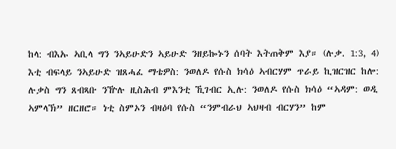ከላ: ብእኡ ኣቢላ ግን ንኣይሁድን ኣይሁድ ንዘይኰኑን ሰባት እትጠቅም እያ። (ሉቃ. 1:3, 4) እቲ ብፍላይ ንኣይሁድ ዝጸሓፈ ማቴዎስ: ንወለዶ የሱስ ክሳዕ ኣብርሃም ጥራይ ኪዝርዝር ከሎ: ሉቃስ ግን ጸብጻቡ ንዅሉ ዚስሕብ ምእንቲ ኺገብር ኢሉ: ንወለዶ የሱስ ክሳዕ “ኣዳም: ወዲ ኣምላኽ” ዘርዘሮ። ነቲ ስምኦን ብዛዕባ የሱስ “ንምብራህ ኣህዛብ ብርሃን” ከም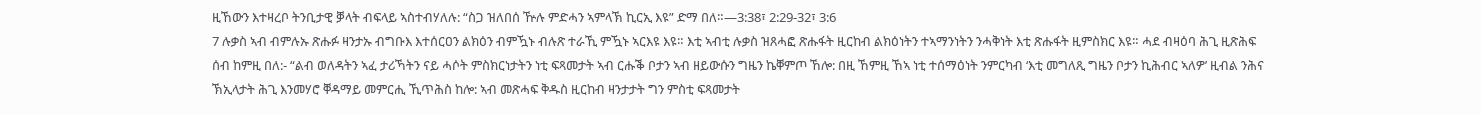ዚኸውን እተዛረቦ ትንቢታዊ ቓላት ብፍላይ ኣስተብሃለሉ: “ስጋ ዝለበሰ ዅሉ ምድሓን ኣምላኽ ኪርኢ እዩ” ድማ በለ።—3:38፣ 2:29-32፣ 3:6
7 ሉቃስ ኣብ ብምሉኡ ጽሑፉ ዛንታኡ ብግቡእ እተሰርዐን ልክዕን ብምዃኑ ብሉጽ ተራኺ ምዃኑ ኣርእዩ እዩ። እቲ ኣብቲ ሉቃስ ዝጸሓፎ ጽሑፋት ዚርከብ ልክዕነትን ተኣማንነትን ንሓቅነት እቲ ጽሑፋት ዚምስክር እዩ። ሓደ ብዛዕባ ሕጊ ዚጽሕፍ ሰብ ከምዚ በለ:- “ልብ ወለዳትን ኣፈ ታሪኻትን ናይ ሓሶት ምስክርነታትን ነቲ ፍጻመታት ኣብ ርሑቕ ቦታን ኣብ ዘይውሱን ግዜን ኬቐምጦ ኸሎ: በዚ ኸምዚ ኸኣ ነቲ ተሰማዕነት ንምርካብ ‘እቲ መግለጺ ግዜን ቦታን ኪሕብር ኣለዎ’ ዚብል ንሕና ኽኢላታት ሕጊ እንመሃሮ ቐዳማይ መምርሒ ኺጥሕስ ከሎ: ኣብ መጽሓፍ ቅዱስ ዚርከብ ዛንታታት ግን ምስቲ ፍጻመታት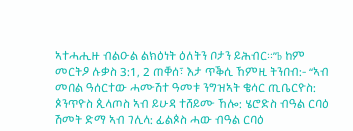ኣተሓሒዙ ብልዑል ልክዕነት ዕለትን ቦታን ይሕብር።”b ከም መርትዖ ሉቃስ 3:1, 2 ጠቐሰ፣ እታ ጥቕሲ ኸምዚ ትንበብ:- “ኣብ መበል ዓሰርተው ሓሙሽተ ዓመቱ ንግዝኣት ቄሳር ጢቤርዮስ: ጶንጥዮስ ጲላጦስ ኣብ ይሁዳ ተሸይሙ ኸሎ: ሄሮድስ ብዓል ርባዕ ሽመት ድማ ኣብ ገሊላ: ፊልጶስ ሓው ብዓል ርባዕ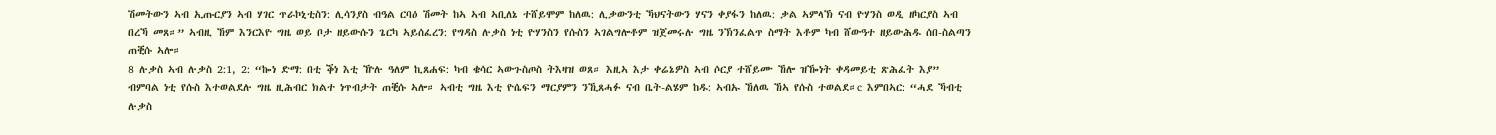ሽመትውን ኣብ ኢጡርያን ኣብ ሃገር ጥራኮኒቲስን: ሊሳንያስ ብዓል ርባዕ ሽመት ከኣ ኣብ ኣቢለኔ ተሸይሞም ከለዉ: ሊቃውንቲ ኻህናትውን ሃናን ቀያፋን ከለዉ: ቃል ኣምላኽ ናብ ዮሃንስ ወዲ ዘካርያስ ኣብ በረኻ መጸ።” ኣብዚ ኸም እንርእዮ ግዜ ወይ ቦታ ዘይውሱን ጌርካ ኣይሰፈረን: የግዳስ ሉቃስ ነቲ ዮሃንስን የሱስን ኣገልግሎቶም ዝጀመሩሉ ግዜ ንኽንፈልጥ ስማት እቶም ካብ ሸውዓተ ዘይውሕዱ ሰበ-ስልጣን ጠቒሱ ኣሎ።
8 ሉቃስ ኣብ ሉቃስ 2:1, 2: “ኰነ ድማ: በቲ ቕነ እቲ ዅሉ ዓለም ኪጸሐፍ: ካብ ቄሳር ኣውጉስጦስ ትእዛዝ ወጸ። እዚኣ እታ ቀሬኔዎስ ኣብ ሶርያ ተሸይሙ ኸሎ ዝዀነት ቀዳመይቲ ጽሕፈት እያ” ብምባል ነቲ የሱስ እተወልደሉ ግዜ ዚሕብር ክልተ ነጥብታት ጠቒሱ ኣሎ። ኣብቲ ግዜ እቲ ዮሴፍን ማርያምን ንኺጸሓፉ ናብ ቤት-ልሄም ከዱ: ኣብኡ ኸለዉ ኸኣ የሱስ ተወልደ።c እምበኣር: “ሓደ ኻብቲ ሉቃስ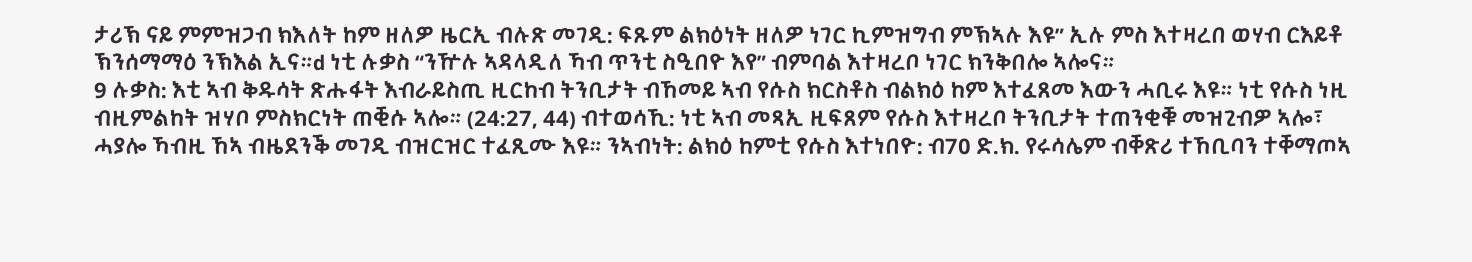ታሪኽ ናይ ምምዝጋብ ክእለት ከም ዘለዎ ዜርኢ ብሉጽ መገዲ: ፍጹም ልክዕነት ዘለዎ ነገር ኪምዝግብ ምኽኣሉ እዩ” ኢሉ ምስ እተዛረበ ወሃብ ርእይቶ ኽንሰማማዕ ንኽእል ኢና።d ነቲ ሉቃስ “ንዅሉ ኣዳላዲለ ኻብ ጥንቲ ስዒበዮ እየ” ብምባል እተዛረቦ ነገር ክንቅበሎ ኣሎና።
9 ሉቃስ: እቲ ኣብ ቅዱሳት ጽሑፋት እብራይስጢ ዚርከብ ትንቢታት ብኸመይ ኣብ የሱስ ክርስቶስ ብልክዕ ከም እተፈጸመ እውን ሓቢሩ እዩ። ነቲ የሱስ ነዚ ብዚምልከት ዝሃቦ ምስክርነት ጠቒሱ ኣሎ። (24:27, 44) ብተወሳኺ: ነቲ ኣብ መጻኢ ዚፍጸም የሱስ እተዛረቦ ትንቢታት ተጠንቂቑ መዝጊብዎ ኣሎ፣ ሓያሎ ኻብዚ ኸኣ ብዜደንቕ መገዲ ብዝርዝር ተፈጺሙ እዩ። ንኣብነት: ልክዕ ከምቲ የሱስ እተነበዮ: ብ70 ድ.ክ. የሩሳሌም ብቐጽሪ ተኸቢባን ተቐማጦኣ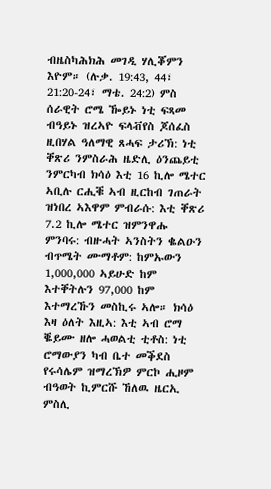ብዜስካሕክሕ መገዲ ሃሊቖምን እዮም። (ሉቃ. 19:43, 44፣ 21:20-24፣ ማቴ. 24:2) ምስ ሰራዊት ሮሜ ዀይኑ ነቲ ፍጻመ ብዓይኑ ዝረኣዮ ፍላቭየስ ጆሰፈስ ዚበሃል ዓለማዊ ጸሓፍ ታሪኽ: ነቲ ቐጽሪ ንምስራሕ ዜድሊ ዕንጨይቲ ንምርካብ ክሳዕ እቲ 16 ኪሎ ሜተር ኣቢሉ ርሒቑ ኣብ ዚርከብ ገጠራት ዝነበረ ኣእዋም ምብራሱ: እቲ ቐጽሪ 7.2 ኪሎ ሜተር ዝምንዋሑ ምንባሩ: ብዙሓት ኣንስትን ቈልዑን ብጥሜት ሙማቶም: ከምኡውን 1,000,000 ኣይሁድ ከም እተቐትሉን 97,000 ከም እተማረኹን መስኪሩ ኣሎ። ክሳዕ እዛ ዕለት እዚኣ: እቲ ኣብ ሮማ ቘይሙ ዘሎ ሓወልቲ ቲቶስ: ነቲ ሮማውያን ካብ ቤተ መቕደስ የሩሳሌም ዝማረኽዎ ምርኮ ሒዞም ብዓወት ኪምርሹ ኸለዉ ዜርኢ ምስሊ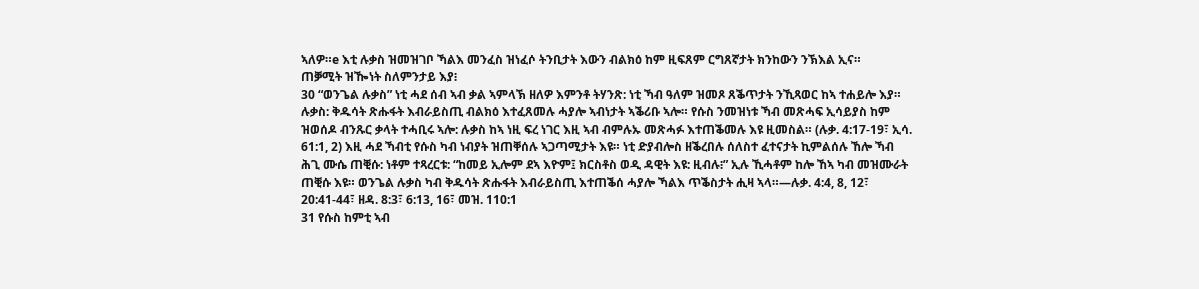ኣለዎ።e እቲ ሉቃስ ዝመዝገቦ ኻልእ መንፈስ ዝነፈሶ ትንቢታት እውን ብልክዕ ከም ዚፍጸም ርግጸኛታት ክንከውን ንኽእል ኢና።
ጠቓሚት ዝዀነት ስለምንታይ እያ፧
30 “ወንጌል ሉቃስ” ነቲ ሓደ ሰብ ኣብ ቃል ኣምላኽ ዘለዎ እምንቶ ትሃንጽ: ነቲ ኻብ ዓለም ዝመጾ ጸቕጥታት ንኺጻወር ከኣ ተሐይሎ እያ። ሉቃስ: ቅዱሳት ጽሑፋት እብራይስጢ ብልክዕ እተፈጸመሉ ሓያሎ ኣብነታት ኣቕሪቡ ኣሎ። የሱስ ንመዝነቱ ኻብ መጽሓፍ ኢሳይያስ ከም ዝወሰዶ ብንጹር ቃላት ተሓቢሩ ኣሎ: ሉቃስ ከኣ ነዚ ፍረ ነገር እዚ ኣብ ብምሉኡ መጽሓፉ እተጠቕመሉ እዩ ዚመስል። (ሉቃ. 4:17-19፣ ኢሳ. 61:1, 2) እዚ ሓደ ኻብቲ የሱስ ካብ ነብያት ዝጠቐሰሉ ኣጋጣሚታት እዩ። ነቲ ድያብሎስ ዘቕረበሉ ሰለስተ ፈተናታት ኪምልሰሉ ኸሎ ኻብ ሕጊ ሙሴ ጠቒሱ: ነቶም ተጻረርቱ: “ከመይ ኢሎም ደኣ እዮም፤ ክርስቶስ ወዲ ዳዊት እዩ: ዚብሉ፧” ኢሉ ኺሓቶም ከሎ ኸኣ ካብ መዝሙራት ጠቒሱ እዩ። ወንጌል ሉቃስ ካብ ቅዱሳት ጽሑፋት እብራይስጢ እተጠቕሰ ሓያሎ ኻልእ ጥቕስታት ሒዛ ኣላ።—ሉቃ. 4:4, 8, 12፣ 20:41-44፣ ዘዳ. 8:3፣ 6:13, 16፣ መዝ. 110:1
31 የሱስ ከምቲ ኣብ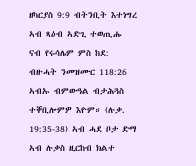ዘካርያስ 9:9 ብትንቢት እተነግረ ኣብ ጻዕብ ኣድጊ ተወጢሑ ናብ የሩሳሌም ምስ ከደ: ብዙሓት ንመዝሙር 118:26 ኣብኡ ብምውዓል ብታሕጓስ ተቐቢሎምዎ እዮም። (ሉቃ. 19:35-38) ኣብ ሓደ ቦታ ድማ ኣብ ሉቃስ ዚርከብ ክልተ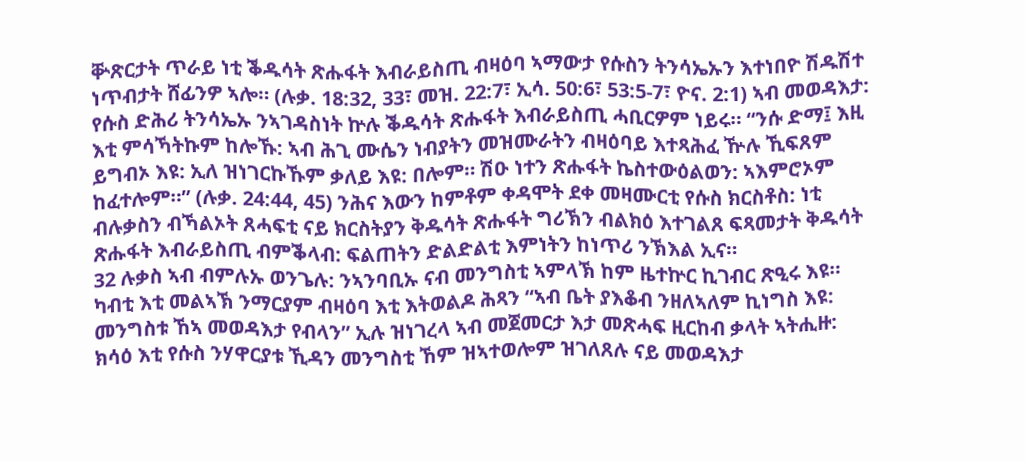ቝጽርታት ጥራይ ነቲ ቕዱሳት ጽሑፋት እብራይስጢ ብዛዕባ ኣማውታ የሱስን ትንሳኤኡን እተነበዮ ሽዱሽተ ነጥብታት ሸፊንዎ ኣሎ። (ሉቃ. 18:32, 33፣ መዝ. 22:7፣ ኢሳ. 50:6፣ 53:5-7፣ ዮና. 2:1) ኣብ መወዳእታ: የሱስ ድሕሪ ትንሳኤኡ ንኣገዳስነት ኵሉ ቕዱሳት ጽሑፋት እብራይስጢ ሓቢርዎም ነይሩ። “ንሱ ድማ፤ እዚ እቲ ምሳኻትኩም ከሎኹ: ኣብ ሕጊ ሙሴን ነብያትን መዝሙራትን ብዛዕባይ እተጻሕፈ ዅሉ ኺፍጸም ይግብኦ እዩ: ኢለ ዝነገርኩኹም ቃለይ እዩ: በሎም። ሽዑ ነተን ጽሑፋት ኬስተውዕልወን: ኣእምሮኦም ከፈተሎም።” (ሉቃ. 24:44, 45) ንሕና እውን ከምቶም ቀዳሞት ደቀ መዛሙርቲ የሱስ ክርስቶስ: ነቲ ብሉቃስን ብኻልኦት ጸሓፍቲ ናይ ክርስትያን ቅዱሳት ጽሑፋት ግሪኽን ብልክዕ እተገልጸ ፍጻመታት ቅዱሳት ጽሑፋት እብራይስጢ ብምቕላብ: ፍልጠትን ድልድልቲ እምነትን ከነጥሪ ንኽእል ኢና።
32 ሉቃስ ኣብ ብምሉኡ ወንጌሉ: ንኣንባቢኡ ናብ መንግስቲ ኣምላኽ ከም ዜተኵር ኪገብር ጽዒሩ እዩ። ካብቲ እቲ መልኣኽ ንማርያም ብዛዕባ እቲ እትወልዶ ሕጻን “ኣብ ቤት ያእቆብ ንዘለኣለም ኪነግስ እዩ: መንግስቱ ኸኣ መወዳእታ የብላን” ኢሉ ዝነገረላ ኣብ መጀመርታ እታ መጽሓፍ ዚርከብ ቃላት ኣትሒዙ: ክሳዕ እቲ የሱስ ንሃዋርያቱ ኺዳን መንግስቲ ኸም ዝኣተወሎም ዝገለጸሉ ናይ መወዳእታ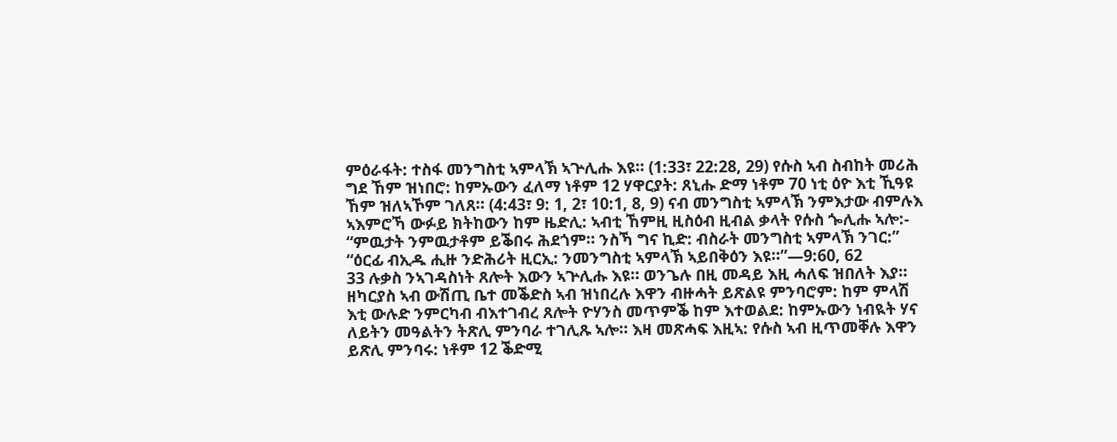ምዕራፋት: ተስፋ መንግስቲ ኣምላኽ ኣጕሊሑ እዩ። (1:33፣ 22:28, 29) የሱስ ኣብ ስብከት መሪሕ ግደ ኸም ዝነበሮ: ከምኡውን ፈለማ ነቶም 12 ሃዋርያት: ጸኒሑ ድማ ነቶም 70 ነቲ ዕዮ እቲ ኺዓዩ ኸም ዝለኣኾም ገለጸ። (4:43፣ 9: 1, 2፣ 10:1, 8, 9) ናብ መንግስቲ ኣምላኽ ንምእታው ብምሉእ ኣእምሮኻ ውፉይ ክትከውን ከም ዜድሊ: ኣብቲ ኸምዚ ዚስዕብ ዚብል ቃላት የሱስ ጐሊሑ ኣሎ:- “ምዉታት ንምዉታቶም ይቕበሩ ሕደጎም። ንስኻ ግና ኪድ: ብስራት መንግስቲ ኣምላኽ ንገር:” “ዕርፊ ብኢዱ ሒዙ ንድሕሪት ዚርኢ: ንመንግስቲ ኣምላኽ ኣይበቅዕን እዩ።”—9:60, 62
33 ሉቃስ ንኣገዳስነት ጸሎት እውን ኣጕሊሑ እዩ። ወንጌሉ በዚ መዳይ እዚ ሓለፍ ዝበለት እያ። ዘካርያስ ኣብ ውሽጢ ቤተ መቕድስ ኣብ ዝነበረሉ እዋን ብዙሓት ይጽልዩ ምንባሮም: ከም ምላሽ እቲ ውሉድ ንምርካብ ብእተገብረ ጸሎት ዮሃንስ መጥምቕ ከም እተወልደ: ከምኡውን ነብዪት ሃና ለይትን መዓልትን ትጽሊ ምንባራ ተገሊጹ ኣሎ። እዛ መጽሓፍ እዚኣ: የሱስ ኣብ ዚጥመቐሉ እዋን ይጽሊ ምንባሩ: ነቶም 12 ቕድሚ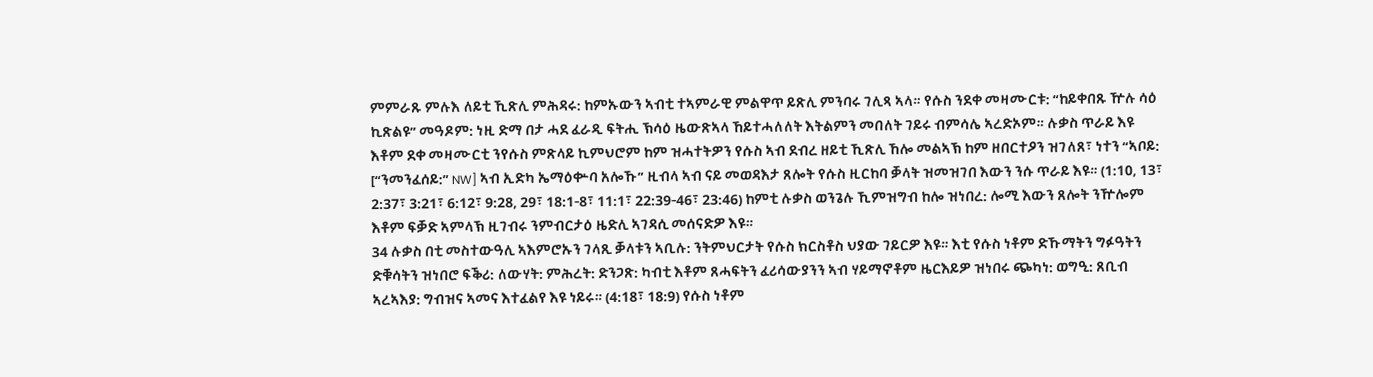ምምራጹ ምሉእ ለይቲ ኺጽሊ ምሕዳሩ: ከምኡውን ኣብቲ ተኣምራዊ ምልዋጥ ይጽሊ ምንባሩ ገሊጻ ኣላ። የሱስ ንደቀ መዛሙርቱ: “ከይቀበጹ ዅሉ ሳዕ ኪጽልዩ” መዓዶም: ነዚ ድማ በታ ሓደ ፈራዲ ፍትሒ ኽሳዕ ዜውጽኣላ ኸይተሓለለት እትልምን መበለት ገይሩ ብምሳሌ ኣረድኦም። ሉቃስ ጥራይ እዩ እቶም ደቀ መዛሙርቲ ንየሱስ ምጽላይ ኪምህሮም ከም ዝሓተትዎን የሱስ ኣብ ደብረ ዘይቲ ኺጽሊ ኸሎ መልኣኽ ከም ዘበርተዖን ዝገለጸ፣ ነተን “ኣቦይ: [“ንመንፈሰይ:” NW] ኣብ ኢድካ ኤማዕቍባ አሎኹ” ዚብላ ኣብ ናይ መወዳእታ ጸሎት የሱስ ዚርከባ ቓላት ዝመዝገበ እውን ንሱ ጥራይ እዩ። (1:10, 13፣ 2:37፣ 3:21፣ 6:12፣ 9:28, 29፣ 18:1-8፣ 11:1፣ 22:39-46፣ 23:46) ከምቲ ሉቃስ ወንጌሉ ኺምዝግብ ከሎ ዝነበረ: ሎሚ እውን ጸሎት ንዅሎም እቶም ፍቓድ ኣምላኽ ዚገብሩ ንምብርታዕ ዜድሊ ኣገዳሲ መሰናድዎ እዩ።
34 ሉቃስ በቲ መስተውዓሊ ኣእምሮኡን ገላጺ ቓላቱን ኣቢሉ: ንትምህርታት የሱስ ክርስቶስ ህያው ገይርዎ እዩ። እቲ የሱስ ነቶም ድኹማትን ግፉዓትን ድቑሳትን ዝነበሮ ፍቕሪ: ለውሃት: ምሕረት: ድንጋጽ: ካብቲ እቶም ጸሓፍትን ፈሪሳውያንን ኣብ ሃይማኖቶም ዜርእይዎ ዝነበሩ ጭካነ: ወግዒ: ጸቢብ ኣረኣእያ: ግብዝና ኣመና እተፈልየ እዩ ነይሩ። (4:18፣ 18:9) የሱስ ነቶም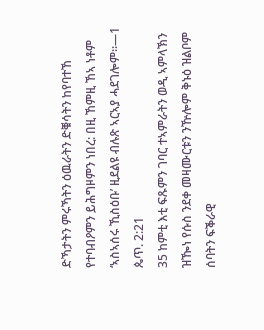ድኻታትን ምሩኻትን ዕዉራትን ድቑሳትን ከየባተኸ የተባብዖምን ይሕግዞምን ነበረ: በዚ ኸምዚ ኸኣ ነቶም ‘ኣስኣሰሩ ኺስዕቡ’ ዚደልዩ ብሉጽ ኣርኣያ ሓደገሎም።—1 ጴጥ. 2:21
35 ከምቲ እቲ ፍጹምን ገባር ተኣምራትን ወዲ ኣምላኽን ዝዀነ የሱስ ንደቀ መዛሙርቱን ንዅሎም ቅኑዕ ዝልቦም ሰባትን ፍቕራዊ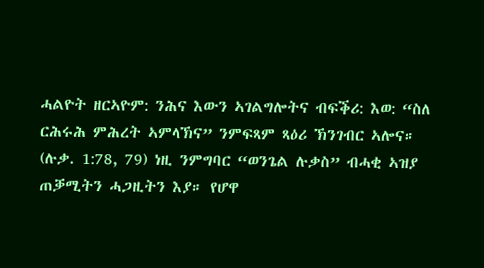ሓልዮት ዘርኣዮም: ንሕና እውን ኣገልግሎትና ብፍቕሪ: እወ: “ስለ ርሕሩሕ ምሕረት ኣምላኽና” ንምፍጻም ጻዕሪ ኽንገብር ኣሎና። (ሉቃ. 1:78, 79) ነዚ ንምግባር “ወንጌል ሉቃስ” ብሓቂ ኣዝያ ጠቓሚትን ሓጋዚትን እያ። የሆዋ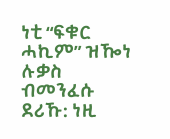ነቲ “ፍቁር ሓኪም” ዝዀነ ሉቃስ ብመንፈሱ ደሪኹ: ነዚ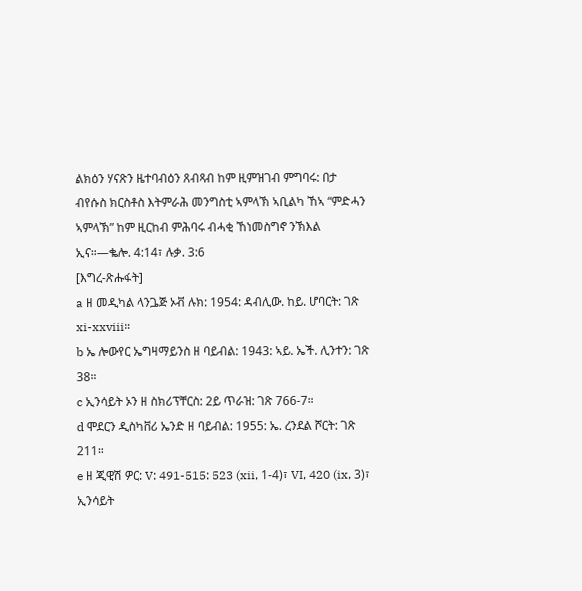ልክዕን ሃናጽን ዜተባብዕን ጸብጻብ ከም ዚምዝገብ ምግባሩ: በታ ብየሱስ ክርስቶስ እትምራሕ መንግስቲ ኣምላኽ ኣቢልካ ኸኣ “ምድሓን ኣምላኽ” ከም ዚርከብ ምሕባሩ ብሓቂ ኸነመስግኖ ንኽእል ኢና።—ቈሎ. 4:14፣ ሉቃ. 3:6
[እግረ-ጽሑፋት]
a ዘ መዲካል ላንጔጅ ኦቭ ሉክ: 1954: ዳብሊው. ከይ. ሆባርት: ገጽ xi-xxviii።
b ኤ ሎውየር ኤግዛማይንስ ዘ ባይብል: 1943: ኣይ. ኤች. ሊንተን: ገጽ 38።
c ኢንሳይት ኦን ዘ ስክሪፕቸርስ: 2ይ ጥራዝ: ገጽ 766-7።
d ሞደርን ዲስካቨሪ ኤንድ ዘ ባይብል: 1955: ኤ. ረንደል ሾርት: ገጽ 211።
e ዘ ጂዊሽ ዎር: V: 491-515: 523 (xii, 1-4)፣ VI, 420 (ix, 3)፣ ኢንሳይት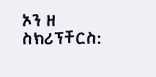ኦን ዘ ስክሪፕቸርስ: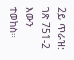2ይ ጥራዝ: ገጽ 751-2 እውን ተወከስ።